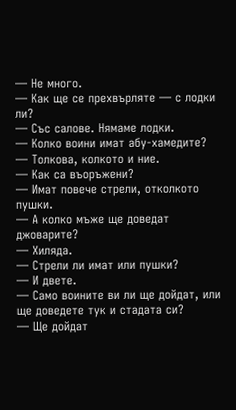— Не много.
— Как ще се прехвърляте — с лодки ли?
— Със салове. Нямаме лодки.
— Колко воини имат абу-хамедите?
— Толкова, колкото и ние.
— Как са въоръжени?
— Имат повече стрели, отколкото пушки.
— А колко мъже ще доведат джоварите?
— Хиляда.
— Стрели ли имат или пушки?
— И двете.
— Само воините ви ли ще дойдат, или ще доведете тук и стадата си?
— Ще дойдат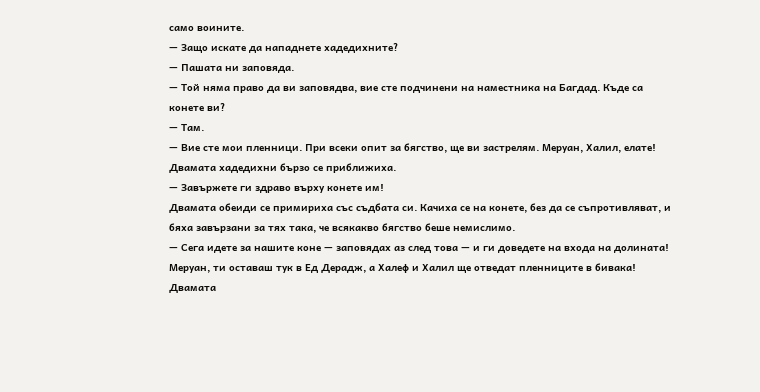само воините.
— Защо искате да нападнете хадедихните?
— Пашата ни заповяда.
— Той няма право да ви заповядва, вие сте подчинени на наместника на Багдад. Къде са конете ви?
— Там.
— Вие сте мои пленници. При всеки опит за бягство, ще ви застрелям. Меруан, Халил, елате!
Двамата хадедихни бързо се приближиха.
— Завържете ги здраво върху конете им!
Двамата обеиди се примириха със съдбата си. Качиха се на конете, без да се съпротивляват, и бяха завързани за тях така, че всякакво бягство беше немислимо.
— Сега идете за нашите коне — заповядах аз след това — и ги доведете на входа на долината! Меруан, ти оставаш тук в Ед Дерадж, а Халеф и Халил ще отведат пленниците в бивака!
Двамата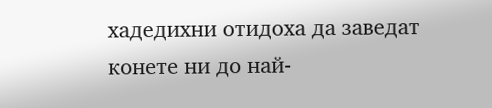хадедихни отидоха да заведат конете ни до най-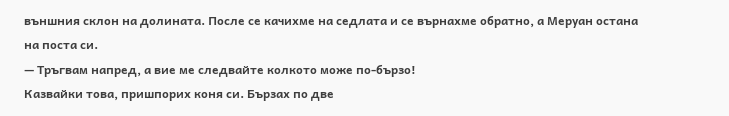външния склон на долината. После се качихме на седлата и се върнахме обратно, а Меруан остана на поста си.
— Тръгвам напред, а вие ме следвайте колкото може по-бързо!
Казвайки това, пришпорих коня си. Бързах по две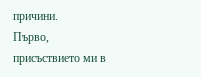причини.
Първо, присъствието ми в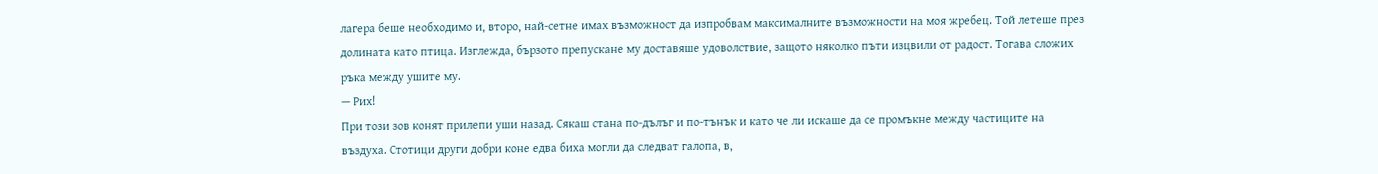лагера беше необходимо и, второ, най-сетне имах възможност да изпробвам максималните възможности на моя жребец. Той летеше през долината като птица. Изглежда, бързото препускане му доставяше удоволствие, защото няколко пъти изцвили от радост. Тогава сложих ръка между ушите му.
— Рих!
При този зов конят прилепи уши назад. Сякаш стана по-дълъг и по-тънък и като че ли искаше да се промъкне между частиците на въздуха. Стотици други добри коне едва биха могли да следват галопа, в,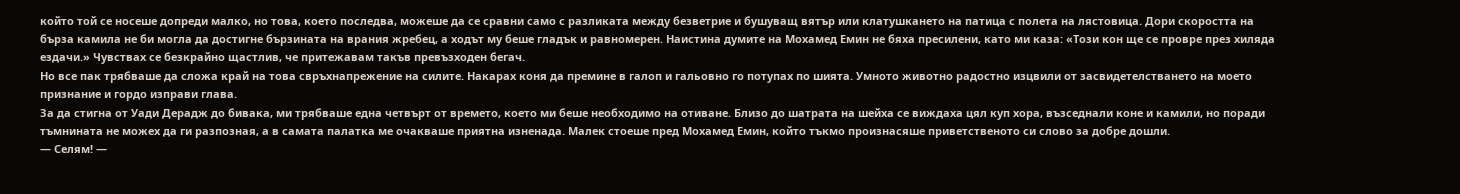който той се носеше допреди малко, но това, което последва, можеше да се сравни само с разликата между безветрие и бушуващ вятър или клатушкането на патица с полета на лястовица. Дори скоростта на бърза камила не би могла да достигне бързината на врания жребец, а ходът му беше гладък и равномерен. Наистина думите на Мохамед Емин не бяха пресилени, като ми каза: «Този кон ще се провре през хиляда ездачи.» Чувствах се безкрайно щастлив, че притежавам такъв превъзходен бегач.
Но все пак трябваше да сложа край на това свръхнапрежение на силите. Накарах коня да премине в галоп и гальовно го потупах по шията. Умното животно радостно изцвили от засвидетелстването на моето признание и гордо изправи глава.
За да стигна от Уади Дерадж до бивака, ми трябваше една четвърт от времето, което ми беше необходимо на отиване. Близо до шатрата на шейха се виждаха цял куп хора, възседнали коне и камили, но поради тъмнината не можех да ги разпозная, а в самата палатка ме очакваше приятна изненада. Малек стоеше пред Мохамед Емин, който тъкмо произнасяше приветственото си слово за добре дошли.
— Селям! —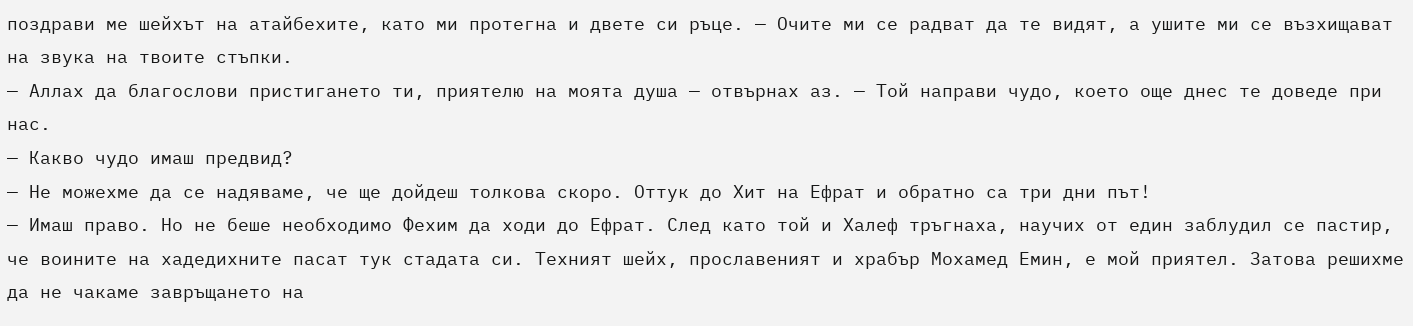поздрави ме шейхът на атайбехите, като ми протегна и двете си ръце. — Очите ми се радват да те видят, а ушите ми се възхищават на звука на твоите стъпки.
— Аллах да благослови пристигането ти, приятелю на моята душа — отвърнах аз. — Той направи чудо, което още днес те доведе при нас.
— Какво чудо имаш предвид?
— Не можехме да се надяваме, че ще дойдеш толкова скоро. Оттук до Хит на Ефрат и обратно са три дни път!
— Имаш право. Но не беше необходимо Фехим да ходи до Ефрат. След като той и Халеф тръгнаха, научих от един заблудил се пастир, че воините на хадедихните пасат тук стадата си. Техният шейх, прославеният и храбър Мохамед Емин, е мой приятел. Затова решихме да не чакаме завръщането на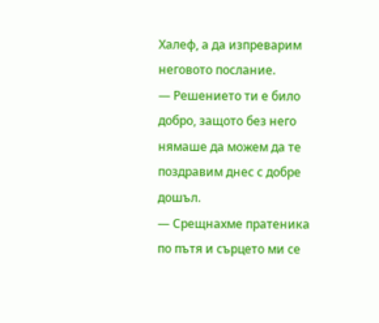Халеф, а да изпреварим неговото послание.
— Решението ти е било добро, защото без него нямаше да можем да те поздравим днес с добре дошъл.
— Срещнахме пратеника по пътя и сърцето ми се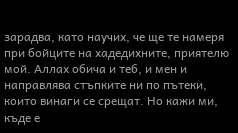зарадва, като научих, че ще те намеря при бойците на хадедихните, приятелю мой. Аллах обича и теб, и мен и направлява стъпките ни по пътеки, които винаги се срещат. Но кажи ми, къде е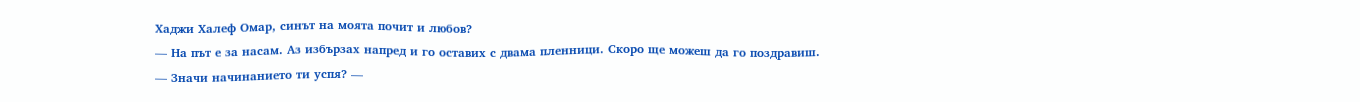Хаджи Халеф Омар, синът на моята почит и любов?
— На път е за насам. Аз избързах напред и го оставих с двама пленници. Скоро ще можеш да го поздравиш.
— Значи начинанието ти успя? —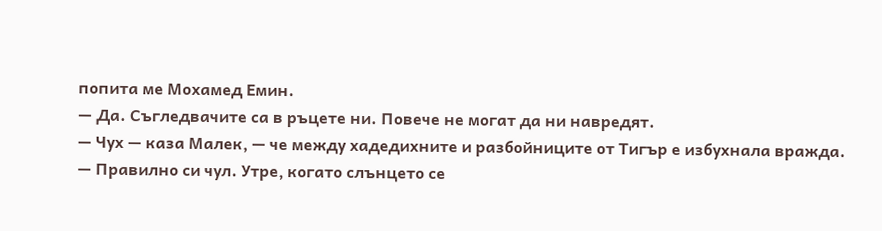попита ме Мохамед Емин.
— Да. Съгледвачите са в ръцете ни. Повече не могат да ни навредят.
— Чух — каза Малек, — че между хадедихните и разбойниците от Тигър е избухнала вражда.
— Правилно си чул. Утре, когато слънцето се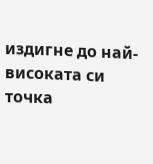издигне до най-високата си точка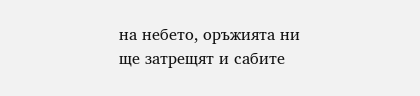на небето, оръжията ни ще затрещят и сабите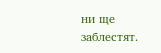ни ще заблестят.